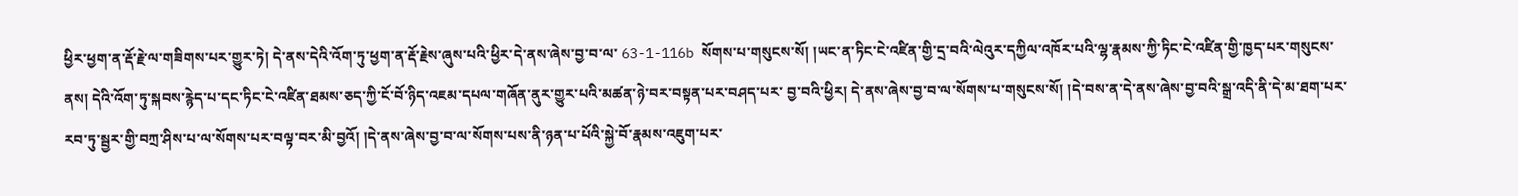ཕྱིར་ཕྱག་ན་རྡོ་རྗེ་ལ་གཟིགས་པར་གྱུར་ཏེ། དེ་ནས་དེའི་འོག་ཏུ་ཕྱག་ན་རྡོ་རྗེས་ཞུས་པའི་ཕྱིར་དེ་ནས་ཞེས་བྱ་བ་ལ་ 63-1-116b སོགས་པ་གསུངས་སོ། །ཡང་ན་ཏིང་ངེ་འཛིན་གྱི་དྲ་བའི་ལེའུར་དཀྱིལ་འཁོར་པའི་ལྷ་རྣམས་ཀྱི་ཏིང་ངེ་འཛིན་གྱི་ཁྱད་པར་གསུངས་ནས། དེའི་འོག་ཏུ་སྐབས་རྙེད་པ་དང་ཏིང་ངེ་འཛིན་ཐམས་ཅད་ཀྱི་ངོ་བོ་ཉིད་འཇམ་དཔལ་གཞོན་ནུར་གྱུར་པའི་མཚན་ཉེ་བར་བསྟན་པར་བཤད་པར་ བྱ་བའི་ཕྱིར། དེ་ནས་ཞེས་བྱ་བ་ལ་སོགས་པ་གསུངས་སོ། །དེ་བས་ན་དེ་ནས་ཞེས་བྱ་བའི་སྒྲ་འདི་ནི་དེ་མ་ཐག་པར་རབ་ཏུ་སྦྱར་གྱི་བཀྲ་ཤིས་པ་ལ་སོགས་པར་བལྟ་བར་མི་བྱའོ། །དེ་ནས་ཞེས་བྱ་བ་ལ་སོགས་པས་ནི་ཉན་པ་པོའི་སྐྱེ་བོ་རྣམས་འཇུག་པར་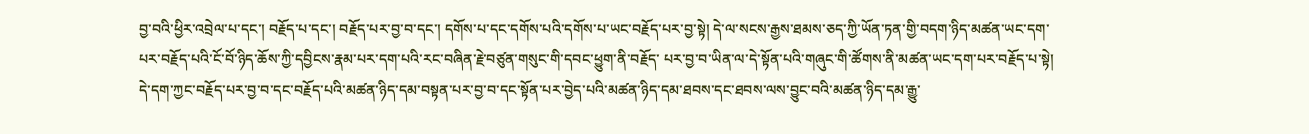བྱ་བའི་ཕྱིར་འབྲེལ་པ་དང་། བརྗོད་པ་དང་། བརྗོད་པར་བྱ་བ་དང་། དགོས་པ་དང་དགོས་པའི་དགོས་པ་ཡང་བརྗོད་པར་བྱ་སྟེ། དེ་ལ་སངས་རྒྱས་ཐམས་ཅད་ཀྱི་ཡོན་ཏན་གྱི་བདག་ཉིད་མཚན་ཡང་དག་པར་བརྗོད་པའི་ངོ་བོ་ཉིད་ཆོས་ཀྱི་དབྱིངས་རྣམ་པར་དག་པའི་རང་བཞིན་རྗེ་བཙུན་གསུང་གི་དབང་ཕྱུག་ནི་བརྗོད་ པར་བྱ་བ་ཡིན་ལ་དེ་སྟོན་པའི་གཞུང་གི་ཚོགས་ནི་མཚན་ཡང་དག་པར་བརྗོད་པ་སྟེ། དེ་དག་ཀྱང་བརྗོད་པར་བྱ་བ་དང་བརྗོད་པའི་མཚན་ཉིད་དམ་བསྟན་པར་བྱ་བ་དང་སྟོན་པར་བྱེད་པའི་མཚན་ཉིད་དམ་ཐབས་དང་ཐབས་ལས་བྱུང་བའི་མཚན་ཉིད་དམ་རྒྱུ་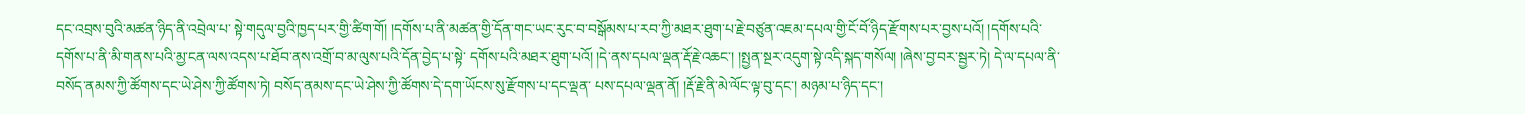དང་འབྲས་བུའི་མཚན་ཉིད་ནི་འབྲེལ་པ་ སྟེ་གདུལ་བྱའི་ཁྱད་པར་གྱི་ཚིག་གོ། །དགོས་པ་ནི་མཚན་གྱི་དོན་གང་ཡང་རུང་བ་བསྒོམས་པ་རབ་ཀྱི་མཐར་ཐུག་པ་རྗེ་བཙུན་འཇམ་དཔལ་གྱི་ངོ་བོ་ཉིད་རྫོགས་པར་བྱས་པའོ། །དགོས་པའི་དགོས་པ་ནི་མི་གནས་པའི་མྱ་ངན་ལས་འདས་པ་ཐོབ་ནས་འགྲོ་བ་མ་ལུས་པའི་དོན་བྱེད་པ་སྟེ་ དགོས་པའི་མཐར་ཐུག་པའོ། །དེ་ནས་དཔལ་ལྡན་རྡོ་རྗེ་འཆང་། །སྤྱན་སྔར་འདུག་སྟེ་འདི་སྐད་གསོལ། །ཞེས་བྱ་བར་སྦྱར་ཏེ། དེ་ལ་དཔལ་ནི་བསོད་ནམས་ཀྱི་ཚོགས་དང་ཡེ་ཤེས་ཀྱི་ཚོགས་ཏེ། བསོད་ནམས་དང་ཡེ་ཤེས་ཀྱི་ཚོགས་དེ་དག་ཡོངས་སུ་རྫོགས་པ་དང་ལྡན་ པས་དཔལ་ལྡན་ནོ། །རྡོ་རྗེ་ནི་མེ་ལོང་ལྟ་བུ་དང་། མཉམ་པ་ཉིད་དང་།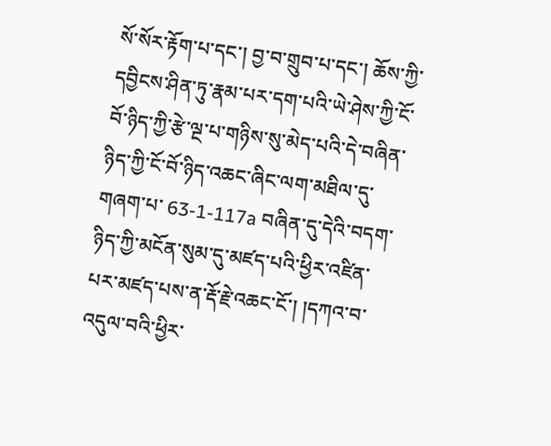སོ་སོར་རྟོག་པ་དང་། བྱ་བ་གྲུབ་པ་དང་། ཆོས་ཀྱི་དབྱིངས་ཤིན་ཏུ་རྣམ་པར་དག་པའི་ཡེ་ཤེས་ཀྱི་ངོ་བོ་ཉིད་ཀྱི་རྩེ་ལྔ་པ་གཉིས་སུ་མེད་པའི་དེ་བཞིན་ཉིད་ཀྱི་ངོ་བོ་ཉིད་འཆང་ཞིང་ལག་མཐིལ་དུ་གཞག་པ་ 63-1-117a བཞིན་དུ་དེའི་བདག་ཉིད་ཀྱི་མངོན་སུམ་དུ་མཛད་པའི་ཕྱིར་འཛིན་པར་མཛད་པས་ན་རྡོ་རྗེ་འཆང་ངོ་། །དཀའ་བ་འདུལ་བའི་ཕྱིར་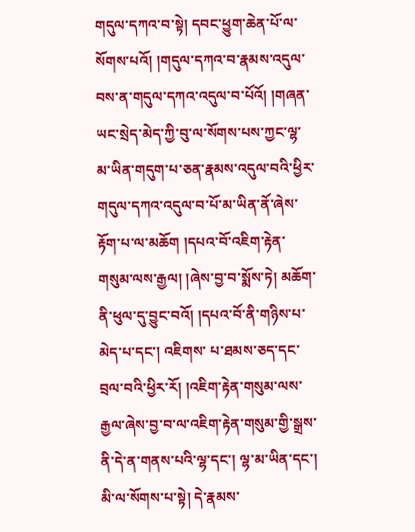གདུལ་དཀའ་བ་སྟེ། དབང་ཕྱུག་ཆེན་པོ་ལ་སོགས་པའོ། །གདུལ་དཀའ་བ་རྣམས་འདུལ་བས་ན་གདུལ་དཀའ་འདུལ་བ་པོའོ། །གཞན་ ཡང་སྲེད་མེད་ཀྱི་བུ་ལ་སོགས་པས་ཀྱང་ལྷ་མ་ཡིན་གདུག་པ་ཅན་རྣམས་འདུལ་བའི་ཕྱིར་གདུལ་དཀའ་འདུལ་བ་པོ་མ་ཡིན་ནོ་ཞེས་རྟོག་པ་ལ་མཆོག །དཔའ་བོ་འཇིག་རྟེན་གསུམ་ལས་རྒྱལ། །ཞེས་བྱ་བ་སྨོས་ཏེ། མཆོག་ནི་ཕུལ་དུ་བྱུང་བའོ། །དཔའ་བོ་ནི་གཉིས་པ་མེད་པ་དང་། འཇིགས་ པ་ཐམས་ཅད་དང་བྲལ་བའི་ཕྱིར་རོ། །འཇིག་རྟེན་གསུམ་ལས་རྒྱལ་ཞེས་བྱ་བ་ལ་འཇིག་རྟེན་གསུམ་གྱི་སྒྲས་ནི་དེ་ན་གནས་པའི་ལྷ་དང་། ལྷ་མ་ཡིན་དང་། མི་ལ་སོགས་པ་སྟེ། དེ་རྣམས་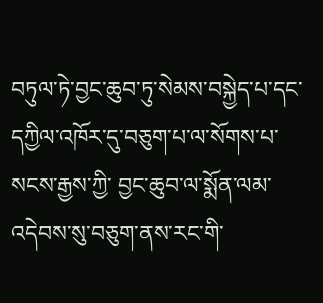བཏུལ་ཏེ་བྱང་ཆུབ་ཏུ་སེམས་བསྐྱེད་པ་དང་དཀྱིལ་འཁོར་དུ་བཅུག་པ་ལ་སོགས་པ་སངས་རྒྱས་ཀྱི་ བྱང་ཆུབ་ལ་སྨོན་ལམ་འདེབས་སུ་བཅུག་ནས་རང་གི་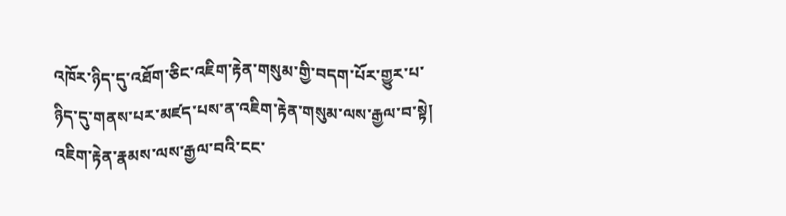འཁོར་ཉིད་དུ་འཐོག་ཅིང་འཇིག་རྟེན་གསུམ་གྱི་བདག་པོར་གྱུར་པ་ཉིད་དུ་གནས་པར་མཛད་པས་ན་འཇིག་རྟེན་གསུམ་ལས་རྒྱལ་བ་སྟེ། འཇིག་རྟེན་རྣམས་ལས་རྒྱལ་བའི་ངང་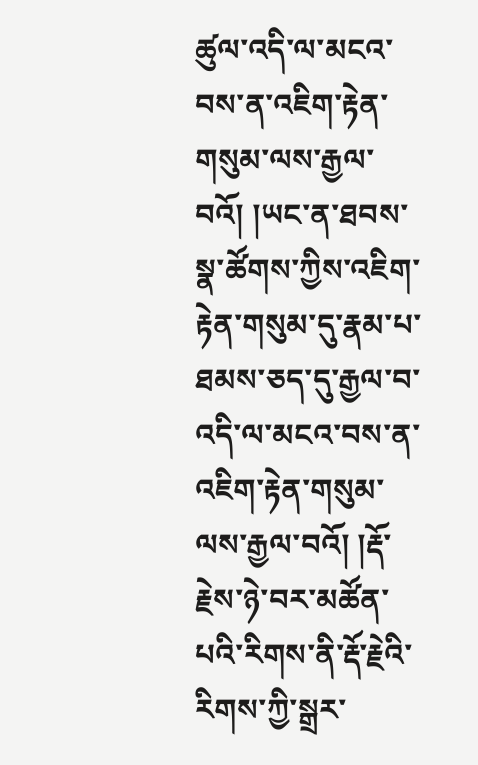ཚུལ་འདི་ལ་མངའ་བས་ན་འཇིག་རྟེན་ གསུམ་ལས་རྒྱལ་བའོ། །ཡང་ན་ཐབས་སྣ་ཚོགས་ཀྱིས་འཇིག་རྟེན་གསུམ་དུ་རྣམ་པ་ཐམས་ཅད་དུ་རྒྱལ་བ་འདི་ལ་མངའ་བས་ན་འཇིག་རྟེན་གསུམ་ལས་རྒྱལ་བའོ། །རྡོ་རྗེས་ཉེ་བར་མཚོན་པའི་རིགས་ནི་རྡོ་རྗེའི་རིགས་ཀྱི་སྒྲར་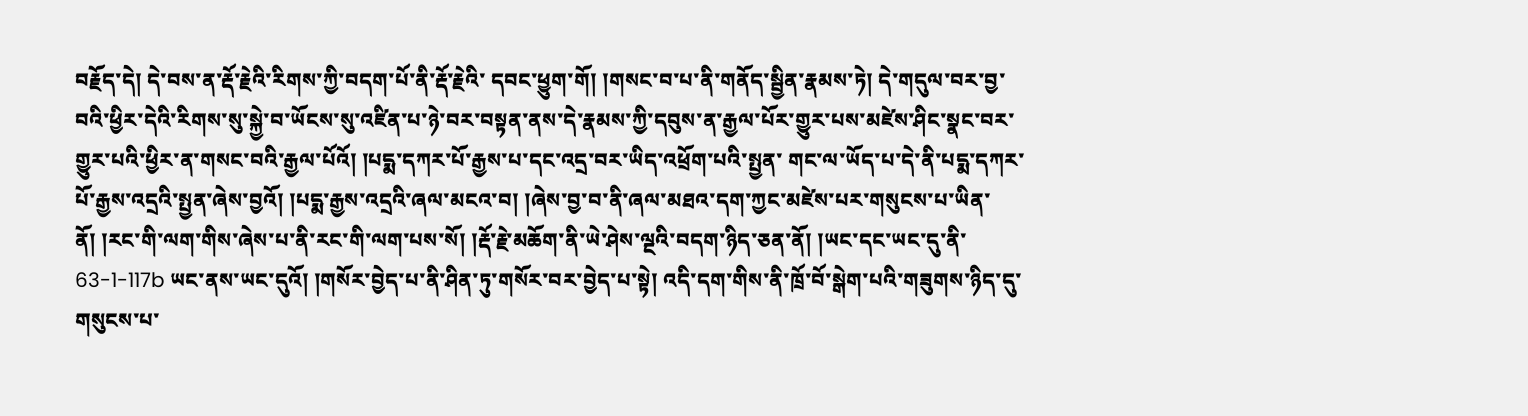བརྗོད་དེ། དེ་བས་ན་རྡོ་རྗེའི་རིགས་ཀྱི་བདག་པོ་ནི་རྡོ་རྗེའི་ དབང་ཕྱུག་གོ། །གསང་བ་པ་ནི་གནོད་སྦྱིན་རྣམས་ཏེ། དེ་གདུལ་བར་བྱ་བའི་ཕྱིར་དེའི་རིགས་སུ་སྐྱེ་བ་ཡོངས་སུ་འཛིན་པ་ཉེ་བར་བསྟན་ནས་དེ་རྣམས་ཀྱི་དབུས་ན་རྒྱལ་པོར་གྱུར་པས་མཛེས་ཤིང་སྣང་བར་གྱུར་པའི་ཕྱིར་ན་གསང་བའི་རྒྱལ་པོའོ། །པདྨ་དཀར་པོ་རྒྱས་པ་དང་འདྲ་བར་ཡིད་འཕྲོག་པའི་སྤྱན་ གང་ལ་ཡོད་པ་དེ་ནི་པདྨ་དཀར་པོ་རྒྱས་འདྲའི་སྤྱན་ཞེས་བྱའོ། །པདྨ་རྒྱས་འདྲའི་ཞལ་མངའ་བ། །ཞེས་བྱ་བ་ནི་ཞལ་མཐའ་དག་ཀྱང་མཛེས་པར་གསུངས་པ་ཡིན་ནོ། །རང་གི་ལག་གིས་ཞེས་པ་ནི་རང་གི་ལག་པས་སོ། །རྡོ་རྗེ་མཆོག་ནི་ཡེ་ཤེས་ལྔའི་བདག་ཉིད་ཅན་ནོ། །ཡང་དང་ཡང་དུ་ནི་ 63-1-117b ཡང་ནས་ཡང་དུའོ། །གསོར་བྱེད་པ་ནི་ཤིན་ཏུ་གསོར་བར་བྱེད་པ་སྟེ། འདི་དག་གིས་ནི་ཁྲོ་བོ་སྒེག་པའི་གཟུགས་ཉིད་དུ་གསུངས་པ་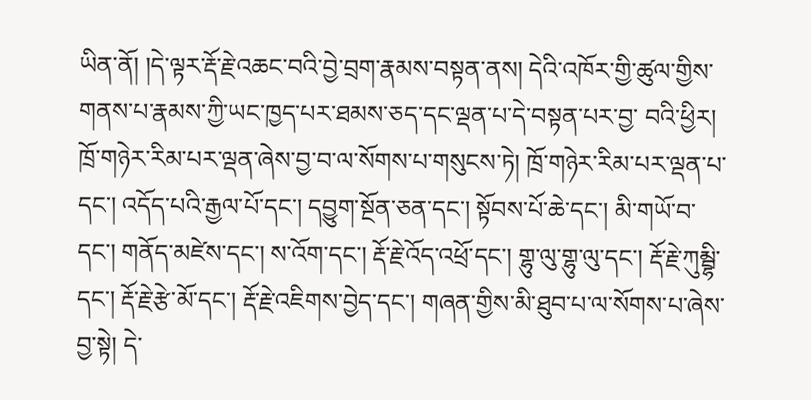ཡིན་ནོ། །དེ་ལྟར་རྡོ་རྗེ་འཆང་བའི་བྱེ་བྲག་རྣམས་བསྟན་ནས། དེའི་འཁོར་གྱི་ཚུལ་གྱིས་གནས་པ་རྣམས་ཀྱི་ཡང་ཁྱད་པར་ཐམས་ཅད་དང་ལྡན་པ་དེ་བསྟན་པར་བྱ་ བའི་ཕྱིར། ཁྲོ་གཉེར་རིམ་པར་ལྡན་ཞེས་བྱ་བ་ལ་སོགས་པ་གསུངས་ཏེ། ཁྲོ་གཉེར་རིམ་པར་ལྡན་པ་དང་། འདོད་པའི་རྒྱལ་པོ་དང་། དབྱུག་སྔོན་ཅན་དང་། སྟོབས་པོ་ཆེ་དང་། མི་གཡོ་བ་དང་། གནོད་མཛེས་དང་། ས་འོག་དང་། རྡོ་རྗེ་འོད་འཕྲོ་དང་། གྷུ་ལུ་གྷུ་ལུ་དང་། རྡོ་རྗེ་ཀུམྦྷི་ དང་། རྡོ་རྗེ་རྩེ་མོ་དང་། རྡོ་རྗེ་འཇིགས་བྱེད་དང་། གཞན་གྱིས་མི་ཐུབ་པ་ལ་སོགས་པ་ཞེས་བྱ་སྟེ། དེ་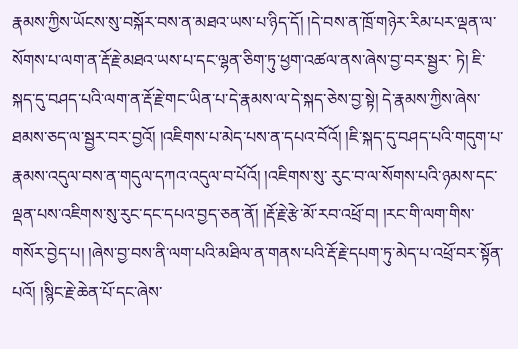རྣམས་ཀྱིས་ཡོངས་སུ་བསྐོར་བས་ན་མཐའ་ཡས་པ་ཉིད་དོ། །དེ་བས་ན་ཁྲོ་གཉེར་རིམ་པར་ལྡན་ལ་སོགས་པ་ལག་ན་རྡོ་རྗེ་མཐའ་ཡས་པ་དང་ལྷན་ཅིག་ཏུ་ཕྱག་འཚལ་ནས་ཞེས་བྱ་བར་སྦྱར་ ཏེ། ཇི་སྐད་དུ་བཤད་པའི་ལག་ན་རྡོ་རྗེ་གང་ཡིན་པ་དེ་རྣམས་ལ་དེ་སྐད་ཅེས་བྱ་སྟེ། དེ་རྣམས་ཀྱིས་ཞེས་ཐམས་ཅད་ལ་སྦྱར་བར་བྱའོ། །འཇིགས་པ་མེད་པས་ན་དཔའ་བོའོ། །ཇི་སྐད་དུ་བཤད་པའི་གདུག་པ་རྣམས་འདུལ་བས་ན་གདུལ་དཀའ་འདུལ་བ་པོའོ། །འཇིགས་སུ་ རུང་བ་ལ་སོགས་པའི་ཉམས་དང་ལྡན་པས་འཇིགས་སུ་རུང་དང་དཔའ་བྱད་ཅན་ནོ། །རྡོ་རྗེ་རྩེ་མོ་རབ་འཕྲོ་བ། །རང་གི་ལག་གིས་གསོར་བྱེད་པ། །ཞེས་བྱ་བས་ནི་ལག་པའི་མཐིལ་ན་གནས་པའི་རྡོ་རྗེ་དཔག་ཏུ་མེད་པ་འཕྲོ་བར་སྟོན་པའོ། །སྙིང་རྗེ་ཆེན་པོ་དང་ཞེས་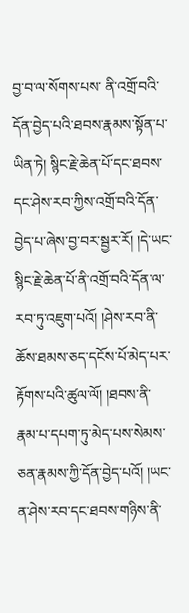བྱ་བ་ལ་སོགས་པས་ ནི་འགྲོ་བའི་དོན་བྱེད་པའི་ཐབས་རྣམས་སྟོན་པ་ཡིན་ཏེ། སྙིང་རྗེ་ཆེན་པོ་དང་ཐབས་དང་ཤེས་རབ་ཀྱིས་འགྲོ་བའི་དོན་བྱེད་པ་ཞེས་བྱ་བར་སྦྱར་རོ། །དེ་ཡང་སྙིང་རྗེ་ཆེན་པོ་ནི་འགྲོ་བའི་དོན་ལ་རབ་ཏུ་འཇུག་པའོ། །ཤེས་རབ་ནི་ཆོས་ཐམས་ཅད་དངོས་པོ་མེད་པར་རྟོགས་པའི་ཚུལ་ལོ། །ཐབས་ནི་ རྣམ་པ་དཔག་ཏུ་མེད་པས་སེམས་ཅན་རྣམས་ཀྱི་དོན་བྱེད་པའོ། །ཡང་ན་ཤེས་རབ་དང་ཐབས་གཉིས་ནི་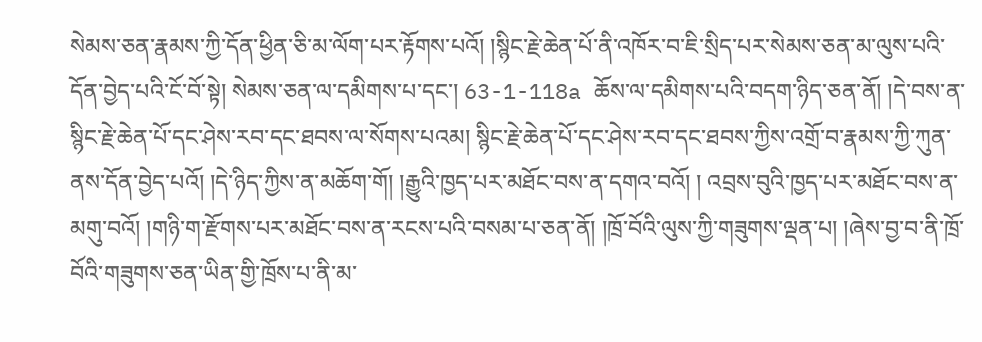སེམས་ཅན་རྣམས་ཀྱི་དོན་ཕྱིན་ཅི་མ་ལོག་པར་རྟོགས་པའོ། །སྙིང་རྗེ་ཆེན་པོ་ནི་འཁོར་བ་ཇི་སྲིད་པར་སེམས་ཅན་མ་ལུས་པའི་དོན་བྱེད་པའི་ངོ་བོ་སྟེ། སེམས་ཅན་ལ་དམིགས་པ་དང་། 63-1-118a ཆོས་ལ་དམིགས་པའི་བདག་ཉིད་ཅན་ནོ། །དེ་བས་ན་སྙིང་རྗེ་ཆེན་པོ་དང་ཤེས་རབ་དང་ཐབས་ལ་སོགས་པའམ། སྙིང་རྗེ་ཆེན་པོ་དང་ཤེས་རབ་དང་ཐབས་ཀྱིས་འགྲོ་བ་རྣམས་ཀྱི་ཀུན་ནས་དོན་བྱེད་པའོ། །དེ་ཉིད་ཀྱིས་ན་མཆོག་གོ། །རྒྱུའི་ཁྱད་པར་མཐོང་བས་ན་དགའ་བའོ། ། འབྲས་བུའི་ཁྱད་པར་མཐོང་བས་ན་མགུ་བའོ། །གཉི་ག་རྫོགས་པར་མཐོང་བས་ན་རངས་པའི་བསམ་པ་ཅན་ནོ། །ཁྲོ་བོའི་ལུས་ཀྱི་གཟུགས་ལྡན་པ། །ཞེས་བྱ་བ་ནི་ཁྲོ་བོའི་གཟུགས་ཅན་ཡིན་གྱི་ཁྲོས་པ་ནི་མ་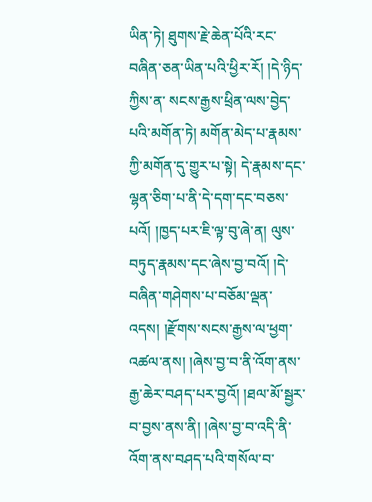ཡིན་ཏེ། ཐུགས་རྗེ་ཆེན་པོའི་རང་བཞིན་ཅན་ཡིན་པའི་ཕྱིར་རོ། །དེ་ཉིད་ཀྱིས་ན་ སངས་རྒྱས་ཕྲིན་ལས་བྱེད་པའི་མགོན་ཏེ། མགོན་མེད་པ་རྣམས་ཀྱི་མགོན་དུ་གྱུར་པ་སྟེ། དེ་རྣམས་དང་ལྷན་ཅིག་པ་ནི་དེ་དག་དང་བཅས་པའོ། །ཁྱད་པར་ཇི་ལྟ་བུ་ཞེ་ན། ལུས་བཏུད་རྣམས་དང་ཞེས་བྱ་བའོ། །དེ་བཞིན་གཤེགས་པ་བཅོམ་ལྡན་འདས། །རྫོགས་སངས་རྒྱས་ལ་ཕྱག་ འཚལ་ནས། །ཞེས་བྱ་བ་ནི་འོག་ནས་རྒྱ་ཆེར་བཤད་པར་བྱའོ། །ཐལ་མོ་སྦྱར་བ་བྱས་ནས་ནི། །ཞེས་བྱ་བ་འདི་ནི་འོག་ནས་བཤད་པའི་གསོལ་བ་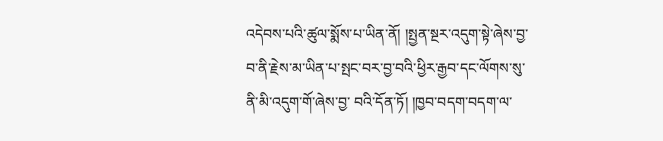འདེབས་པའི་ཚུལ་སྨོས་པ་ཡིན་ནོ། །སྤྱན་སྔར་འདུག་སྟེ་ཞེས་བྱ་བ་ནི་རྗེས་མ་ཡིན་པ་སྤང་བར་བྱ་བའི་ཕྱིར་རྒྱབ་དང་ལོགས་སུ་ནི་མི་འདུག་གོ་ཞེས་བྱ་ བའི་དོན་ཏོ། །ཁྱབ་བདག་བདག་ལ་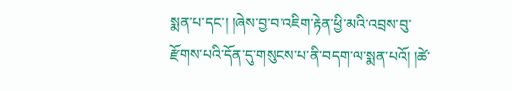སྨན་པ་དང་། །ཞེས་བྱ་བ་འཇིག་རྟེན་ཕྱི་མའི་འབྲས་བུ་རྫོགས་པའི་དོན་དུ་གསུངས་པ་ནི་བདག་ལ་སྨན་པའོ། །ཚེ་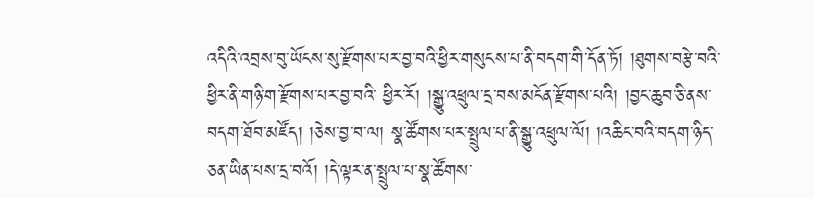འདིའི་འབྲས་བུ་ཡོངས་སུ་རྫོགས་པར་བྱ་བའི་ཕྱིར་གསུངས་པ་ནི་བདག་གི་དོན་ཏོ། །ཐུགས་བརྩེ་བའི་ཕྱིར་ནི་གཉི་ག་རྫོགས་པར་བྱ་བའི་ ཕྱིར་རོ། །སྒྱུ་འཕྲུལ་དྲ་བས་མངོན་རྫོགས་པའི། །བྱང་ཆུབ་ཅི་ནས་བདག་ཐོབ་མཛོད། །ཅེས་བྱ་བ་ལ། སྣ་ཚོགས་པར་སྤྲུལ་པ་ནི་སྒྱུ་འཕྲུལ་ལོ། །འཆིང་བའི་བདག་ཉིད་ཅན་ཡིན་པས་དྲ་བའོ། །དེ་ལྟར་ན་སྤྲུལ་པ་སྣ་ཚོགས་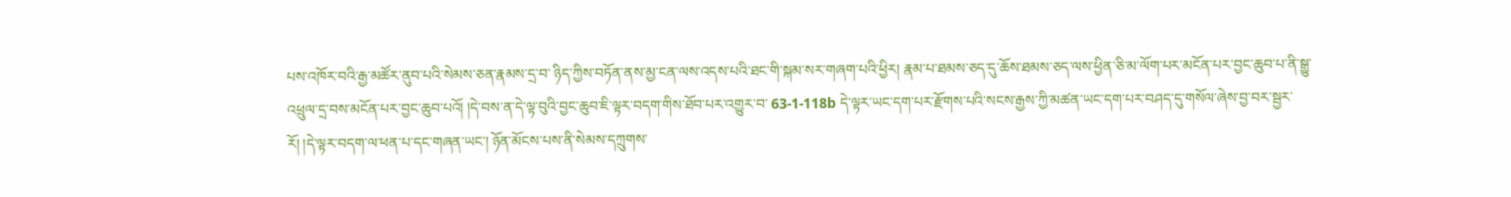པས་འཁོར་བའི་རྒྱ་མཚོར་ནུབ་པའི་སེམས་ཅན་རྣམས་དྲ་བ་ ཉིད་ཀྱིས་བཏོན་ནས་མྱ་ངན་ལས་འདས་པའི་ཐང་གི་སྐམ་སར་གཞག་པའི་ཕྱིར། རྣམ་པ་ཐམས་ཅད་དུ་ཆོས་ཐམས་ཅད་ལས་ཕྱིན་ཅི་མ་ལོག་པར་མངོན་པར་བྱང་ཆུབ་པ་ནི་སྒྱུ་འཕྲུལ་དྲ་བས་མངོན་པར་བྱང་ཆུབ་པའོ། །དེ་བས་ན་དེ་ལྟ་བུའི་བྱང་ཆུབ་ཇི་ལྟར་བདག་གིས་ཐོབ་པར་འགྱུར་བ་ 63-1-118b དེ་ལྟར་ཡང་དག་པར་རྫོགས་པའི་སངས་རྒྱས་ཀྱི་མཚན་ཡང་དག་པར་བཤད་དུ་གསོལ་ཞེས་བྱ་བར་སྦྱར་རོ། །དེ་ལྟར་བདག་ལ་ཕན་པ་དང་གཞན་ཡང་། ཉོན་མོངས་པས་ནི་སེམས་དཀྲུགས་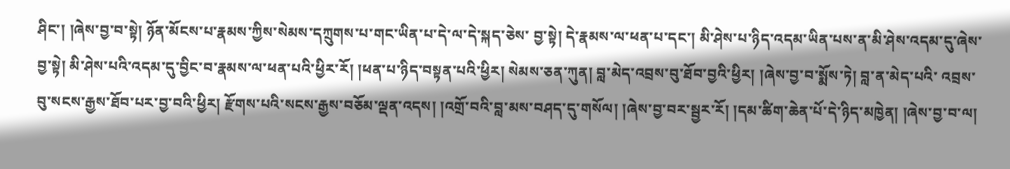ཤིང་། །ཞེས་བྱ་བ་སྟེ། ཉོན་མོངས་པ་རྣམས་ཀྱིས་སེམས་དཀྲུགས་པ་གང་ཡིན་པ་དེ་ལ་དེ་སྐད་ཅེས་ བྱ་སྟེ། དེ་རྣམས་ལ་ཕན་པ་དང་། མི་ཤེས་པ་ཉིད་འདམ་ཡིན་པས་ན་མི་ཤེས་འདམ་དུ་ཞེས་བྱ་སྟེ། མི་ཤེས་པའི་འདམ་དུ་བྱིང་བ་རྣམས་ལ་ཕན་པའི་ཕྱིར་རོ། །ཕན་པ་ཉིད་བསྟན་པའི་ཕྱིར། སེམས་ཅན་ཀུན། བླ་མེད་འབྲས་བུ་ཐོབ་བྱའི་ཕྱིར། །ཞེས་བྱ་བ་སྨོས་ཏེ། བླ་ན་མེད་པའི་ འབྲས་བུ་སངས་རྒྱས་ཐོབ་པར་བྱ་བའི་ཕྱིར། རྫོགས་པའི་སངས་རྒྱས་བཅོམ་ལྡན་འདས། །འགྲོ་བའི་བླ་མས་བཤད་དུ་གསོལ། །ཞེས་བྱ་བར་སྦྱར་རོ། །དམ་ཚིག་ཆེན་པོ་དེ་ཉིད་མཁྱེན། །ཞེས་བྱ་བ་ལ།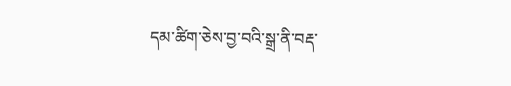དམ་ཚིག་ཅེས་བྱ་བའི་སྒྲ་ནི་བརྡ་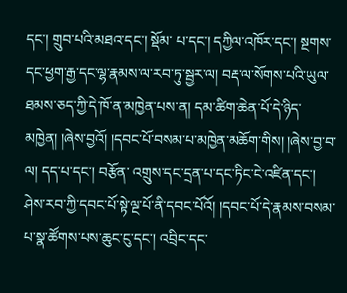དང་། གྲུབ་པའི་མཐའ་དང་། སྡོམ་ པ་དང་། དཀྱིལ་འཁོར་དང་། སྔགས་དང་ཕྱག་རྒྱ་དང་ལྷ་རྣམས་ལ་རབ་ཏུ་སྦྱར་ལ། བརྡ་ལ་སོགས་པའི་ཡུལ་ཐམས་ཅད་ཀྱི་དེ་ཁོ་ན་མཁྱེན་པས་ན། དམ་ཚིག་ཆེན་པོ་དེ་ཉིད་མཁྱེན། །ཞེས་བྱའོ། །དབང་པོ་བསམ་པ་མཁྱེན་མཆོག་གིས། །ཞེས་བྱ་བ་ལ། དད་པ་དང་། བརྩོན་ འགྲུས་དང་དྲན་པ་དང་ཏིང་ངེ་འཛིན་དང་། ཤེས་རབ་ཀྱི་དབང་པོ་སྟེ་ལྔ་པོ་ནི་དབང་པོའོ། །དབང་པོ་དེ་རྣམས་བསམ་པ་སྣ་ཚོགས་པས་ཆུང་ངུ་དང་། འབྲིང་དང་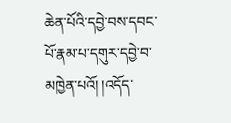ཆེན་པོའི་དབྱེ་བས་དབང་པོ་རྣམ་པ་དགུར་དབྱེ་བ་མཁྱེན་པའོ། །འདོད་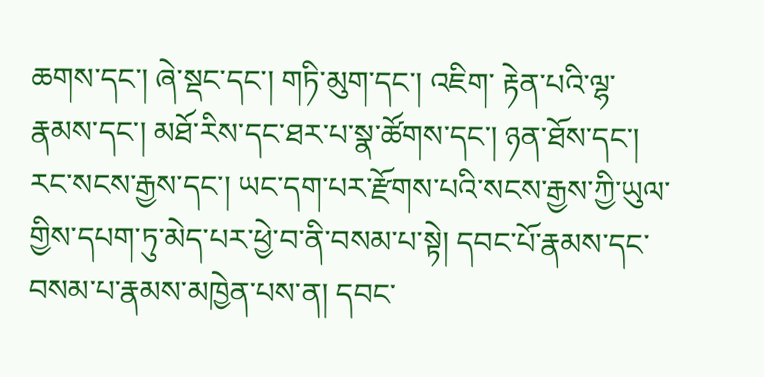ཆགས་དང་། ཞེ་སྡང་དང་། གཏི་མུག་དང་། འཇིག་ རྟེན་པའི་ལྷ་རྣམས་དང་། མཐོ་རིས་དང་ཐར་པ་སྣ་ཚོགས་དང་། ཉན་ཐོས་དང་། རང་སངས་རྒྱས་དང་། ཡང་དག་པར་རྫོགས་པའི་སངས་རྒྱས་ཀྱི་ཡུལ་གྱིས་དཔག་ཏུ་མེད་པར་ཕྱེ་བ་ནི་བསམ་པ་སྟེ། དབང་པོ་རྣམས་དང་བསམ་པ་རྣམས་མཁྱེན་པས་ན། དབང་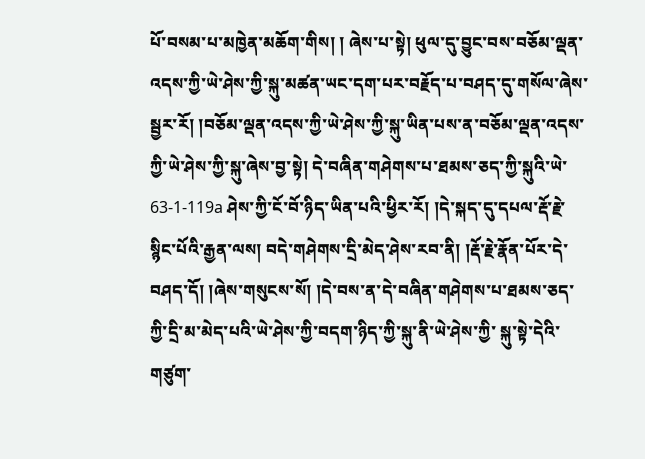པོ་བསམ་པ་མཁྱེན་མཆོག་གིས། ། ཞེས་པ་སྟེ། ཕུལ་དུ་བྱུང་བས་བཅོམ་ལྡན་འདས་ཀྱི་ཡེ་ཤེས་ཀྱི་སྐུ་མཚན་ཡང་དག་པར་བརྗོད་པ་བཤད་དུ་གསོལ་ཞེས་སྦྱར་རོ། །བཅོམ་ལྡན་འདས་ཀྱི་ཡེ་ཤེས་ཀྱི་སྐུ་ཡིན་པས་ན་བཅོམ་ལྡན་འདས་ཀྱི་ཡེ་ཤེས་ཀྱི་སྐུ་ཞེས་བྱ་སྟེ། དེ་བཞིན་གཤེགས་པ་ཐམས་ཅད་ཀྱི་སྐུའི་ཡེ་ 63-1-119a ཤེས་ཀྱི་ངོ་བོ་ཉིད་ཡིན་པའི་ཕྱིར་རོ། །དེ་སྐད་དུ་དཔལ་རྡོ་རྗེ་སྙིང་པོའི་རྒྱན་ལས། བདེ་གཤེགས་དྲི་མེད་ཤེས་རབ་ནི། །རྡོ་རྗེ་རྣོན་པོར་དེ་བཤད་དོ། །ཞེས་གསུངས་སོ། །དེ་བས་ན་དེ་བཞིན་གཤེགས་པ་ཐམས་ཅད་ཀྱི་དྲི་མ་མེད་པའི་ཡེ་ཤེས་ཀྱི་བདག་ཉིད་ཀྱི་སྐུ་ནི་ཡེ་ཤེས་ཀྱི་ སྐུ་སྟེ་དེའི་གཙུག་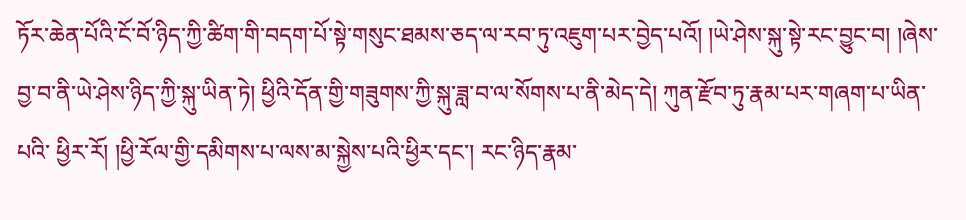ཏོར་ཆེན་པོའི་ངོ་བོ་ཉིད་ཀྱི་ཚིག་གི་བདག་པོ་སྟེ་གསུང་ཐམས་ཅད་ལ་རབ་ཏུ་འཇུག་པར་བྱེད་པའོ། །ཡེ་ཤེས་སྐུ་སྟེ་རང་བྱུང་བ། །ཞེས་བྱ་བ་ནི་ཡེ་ཤེས་ཉིད་ཀྱི་སྐུ་ཡིན་ཏེ། ཕྱིའི་དོན་གྱི་གཟུགས་ཀྱི་སྐུ་ཟླ་བ་ལ་སོགས་པ་ནི་མེད་དེ། ཀུན་རྫོབ་ཏུ་རྣམ་པར་གཞག་པ་ཡིན་པའི་ ཕྱིར་རོ། །ཕྱི་རོལ་གྱི་དམིགས་པ་ལས་མ་སྐྱེས་པའི་ཕྱིར་དང་། རང་ཉིད་རྣམ་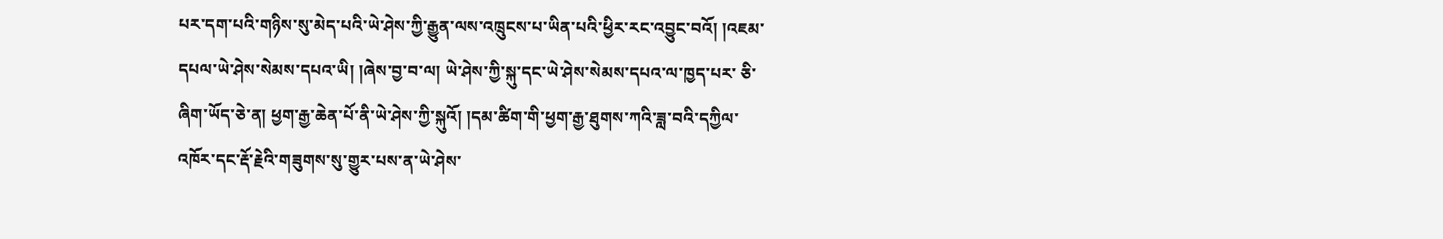པར་དག་པའི་གཉིས་སུ་མེད་པའི་ཡེ་ཤེས་ཀྱི་རྒྱུན་ལས་འཁྲུངས་པ་ཡིན་པའི་ཕྱིར་རང་འབྱུང་བའོ། །འཇམ་དཔལ་ཡེ་ཤེས་སེམས་དཔའ་ཡི། །ཞེས་བྱ་བ་ལ། ཡེ་ཤེས་ཀྱི་སྐུ་དང་ཡེ་ཤེས་སེམས་དཔའ་ལ་ཁྱད་པར་ ཅི་ཞིག་ཡོད་ཅེ་ན། ཕྱག་རྒྱ་ཆེན་པོ་ནི་ཡེ་ཤེས་ཀྱི་སྐུའོ། །དམ་ཚིག་གི་ཕྱག་རྒྱ་ཐུགས་ཀའི་ཟླ་བའི་དཀྱིལ་འཁོར་དང་རྡོ་རྗེའི་གཟུགས་སུ་གྱུར་པས་ན་ཡེ་ཤེས་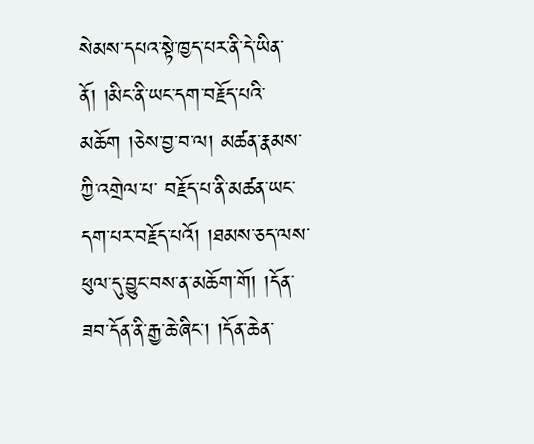སེམས་དཔའ་སྟེ་ཁྱད་པར་ནི་དེ་ཡིན་ནོ། །མིང་ནི་ཡང་དག་བརྗོད་པའི་མཆོག །ཅེས་བྱ་བ་ལ། མཚན་རྣམས་ཀྱི་འགྲེལ་པ་ བརྗོད་པ་ནི་མཚན་ཡང་དག་པར་བརྗོད་པའོ། །ཐམས་ཅད་ལས་ཕུལ་དུ་བྱུང་བས་ན་མཆོག་གོ། །དོན་ཟབ་དོན་ནི་རྒྱ་ཆེ་ཞིང་། །དོན་ཆེན་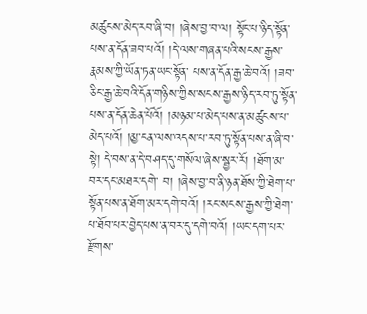མཚུངས་མེད་རབ་ཞི་བ། །ཞེས་བྱ་བ་ལ། སྟོང་པ་ཉིད་སྟོན་པས་ན་དོན་ཟབ་པའོ། །དེ་ལས་གཞན་པའི་སངས་རྒྱས་རྣམས་ཀྱི་ཡོན་ཏན་ཡང་སྟོན་ པས་ན་དོན་རྒྱ་ཆེ་བའོ། །ཟབ་ཅིང་རྒྱ་ཆེ་བའི་དོན་གཉིས་ཀྱིས་སངས་རྒྱས་ཉིད་རབ་ཏུ་སྟོན་པས་ན་དོན་ཆེན་པོའོ། །མཉམ་པ་མེད་པས་ན་མཚུངས་པ་མེད་པའོ། །མྱ་ངན་ལས་འདས་པ་རབ་ཏུ་སྟོན་པས་ན་ཞི་བ་སྟེ། དེ་བས་ན་དེ་བཤད་དུ་གསོལ་ཞེས་སྦྱར་རོ། །ཐོག་མ་བར་དང་མཐར་དགེ་ བ། །ཞེས་བྱ་བ་ནི་ཉན་ཐོས་ཀྱི་ཐེག་པ་སྟོན་པས་ན་ཐོག་མར་དགེ་བའོ། །རང་སངས་རྒྱས་ཀྱི་ཐེག་པ་ཐོབ་པར་བྱེད་པས་ན་བར་དུ་དགེ་བའོ། །ཡང་དག་པར་རྫོགས་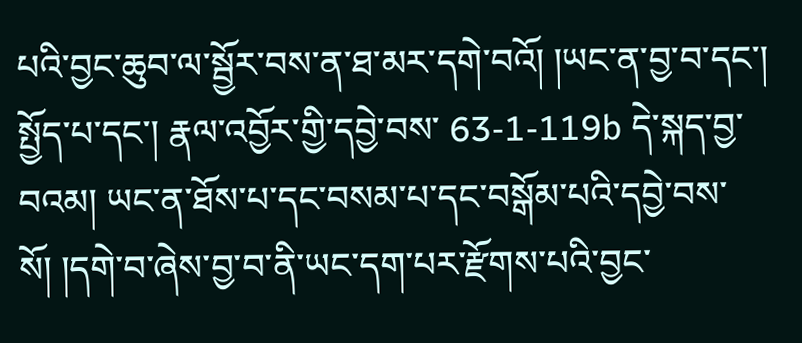པའི་བྱང་ཆུབ་ལ་སྦྱོར་བས་ན་ཐ་མར་དགེ་བའོ། །ཡང་ན་བྱ་བ་དང་། སྤྱོད་པ་དང་། རྣལ་འབྱོར་གྱི་དབྱེ་བས་ 63-1-119b དེ་སྐད་བྱ་བའམ། ཡང་ན་ཐོས་པ་དང་བསམ་པ་དང་བསྒོམ་པའི་དབྱེ་བས་སོ། །དགེ་བ་ཞེས་བྱ་བ་ནི་ཡང་དག་པར་རྫོགས་པའི་བྱང་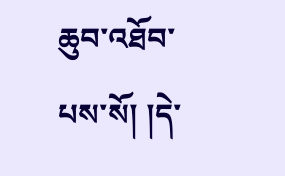ཆུབ་འཐོབ་པས་སོ། །དེ་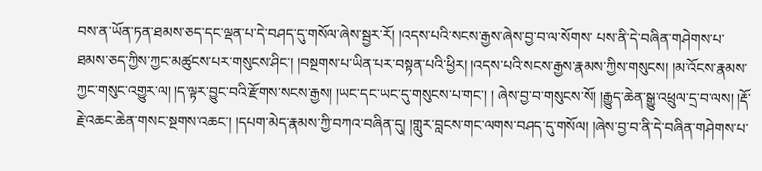བས་ན་ཡོན་ཏན་ཐམས་ཅད་དང་ལྡན་པ་དེ་བཤད་དུ་གསོལ་ཞེས་སྦྱར་རོ། །འདས་པའི་སངས་རྒྱས་ཞེས་བྱ་བ་ལ་སོགས་ པས་ནི་དེ་བཞིན་གཤེགས་པ་ཐམས་ཅད་ཀྱིས་ཀྱང་མཚུངས་པར་གསུངས་ཤིང་། །བསྔགས་པ་ཡིན་པར་བསྟན་པའི་ཕྱིར། །འདས་པའི་སངས་རྒྱས་རྣམས་ཀྱིས་གསུངས། །མ་འོངས་རྣམས་ཀྱང་གསུང་འགྱུར་ལ། །ད་ལྟར་བྱུང་བའི་རྫོགས་སངས་རྒྱས། །ཡང་དང་ཡང་དུ་གསུངས་པ་གང་། ། ཞེས་བྱ་བ་གསུངས་སོ། །རྒྱུད་ཆེན་སྒྱུ་འཕྲུལ་དྲ་བ་ལས། །རྡོ་རྗེ་འཆང་ཆེན་གསང་སྔགས་འཆང་། །དཔག་མེད་རྣམས་ཀྱི་བཀའ་བཞིན་དུ། །གླུར་བླངས་གང་ལགས་བཤད་དུ་གསོལ། །ཞེས་བྱ་བ་ནི་དེ་བཞིན་གཤེགས་པ་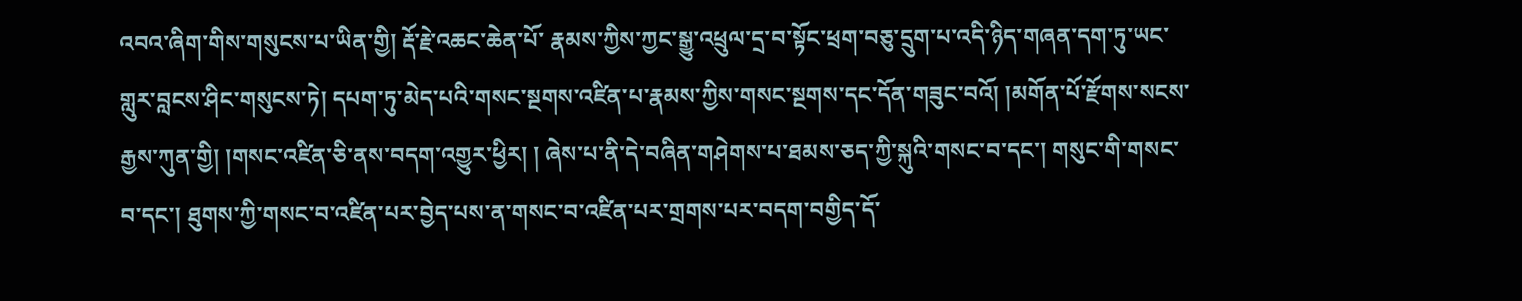འབའ་ཞིག་གིས་གསུངས་པ་ཡིན་གྱི། རྡོ་རྗེ་འཆང་ཆེན་པོ་ རྣམས་ཀྱིས་ཀྱང་སྒྱུ་འཕྲུལ་དྲ་བ་སྟོང་ཕྲག་བཅུ་དྲུག་པ་འདི་ཉིད་གཞན་དག་ཏུ་ཡང་གླུར་བླངས་ཤིང་གསུངས་ཏེ། དཔག་ཏུ་མེད་པའི་གསང་སྔགས་འཛིན་པ་རྣམས་ཀྱིས་གསང་སྔགས་དང་དོན་གཟུང་བའོ། །མགོན་པོ་རྫོགས་སངས་རྒྱས་ཀུན་གྱི། །གསང་འཛིན་ཅི་ནས་བདག་འགྱུར་ཕྱིར། ། ཞེས་པ་ནི་དེ་བཞིན་གཤེགས་པ་ཐམས་ཅད་ཀྱི་སྐུའི་གསང་བ་དང་། གསུང་གི་གསང་བ་དང་། ཐུགས་ཀྱི་གསང་བ་འཛིན་པར་བྱེད་པས་ན་གསང་བ་འཛིན་པར་གྲགས་པར་བདག་བགྱིད་དོ་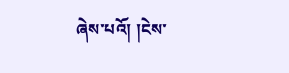ཞེས་པའོ། །ངེས་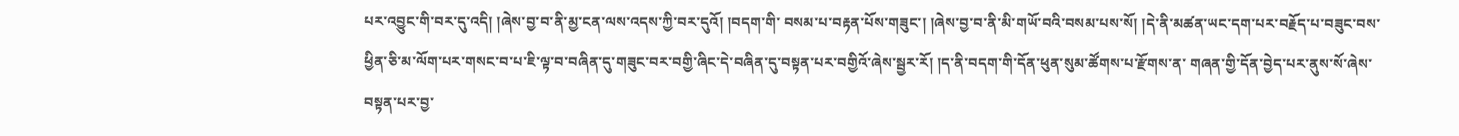པར་འབྱུང་གི་བར་དུ་འདི། །ཞེས་བྱ་བ་ནི་མྱ་ངན་ལས་འདས་ཀྱི་བར་དུའོ། །བདག་གི་ བསམ་པ་བརྟན་པོས་གཟུང་། །ཞེས་བྱ་བ་ནི་མི་གཡོ་བའི་བསམ་པས་སོ། །དེ་ནི་མཚན་ཡང་དག་པར་བརྗོད་པ་བཟུང་བས་ཕྱིན་ཅི་མ་ལོག་པར་གསང་བ་པ་ཇི་ལྟ་བ་བཞིན་དུ་གཟུང་བར་བགྱི་ཞིང་དེ་བཞིན་དུ་བསྟན་པར་བགྱིའོ་ཞེས་སྦྱར་རོ། །ད་ནི་བདག་གི་དོན་ཕུན་སུམ་ཚོགས་པ་རྫོགས་ན་ གཞན་གྱི་དོན་བྱེད་པར་ནུས་སོ་ཞེས་བསྟན་པར་བྱ་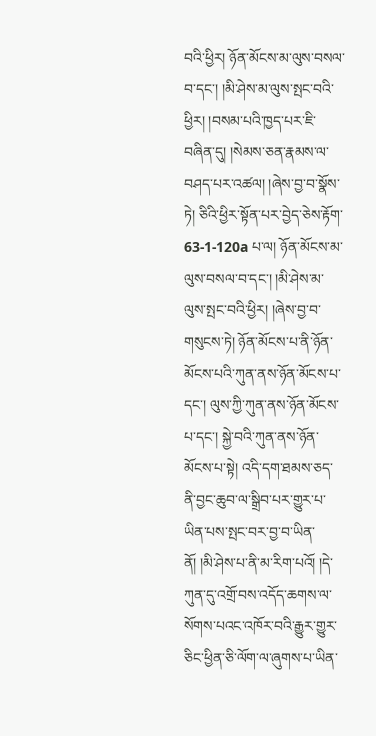བའི་ཕྱིར། ཉོན་མོངས་མ་ལུས་བསལ་བ་དང་། །མི་ཤེས་མ་ལུས་སྤང་བའི་ཕྱིར། །བསམ་པའི་ཁྱད་པར་ཇི་བཞིན་དུ། །སེམས་ཅན་རྣམས་ལ་བཤད་པར་འཚལ། །ཞེས་བྱ་བ་སྣོས་ཏེ། ཅིའི་ཕྱིར་སྟོན་པར་བྱེད་ཅེས་རྟོག་ 63-1-120a པ་ལ། ཉོན་མོངས་མ་ལུས་བསལ་བ་དང་། །མི་ཤེས་མ་ལུས་སྤང་བའི་ཕྱིར། །ཞེས་བྱ་བ་གསུངས་ཏེ། ཉོན་མོངས་པ་ནི་ཉོན་མོངས་པའི་ཀུན་ནས་ཉོན་མོངས་པ་དང་། ལུས་ཀྱི་ཀུན་ནས་ཉོན་མོངས་པ་དང་། སྐྱེ་བའི་ཀུན་ནས་ཉོན་མོངས་པ་སྟེ། འདི་དག་ཐམས་ཅད་ ནི་བྱང་ཆུབ་ལ་སྒྲིབ་པར་གྱུར་པ་ཡིན་པས་སྤང་བར་བྱ་བ་ཡིན་ནོ། །མི་ཤེས་པ་ནི་མ་རིག་པའོ། །དེ་ཀུན་དུ་འགྲོ་བས་འདོད་ཆགས་ལ་སོགས་པའང་འཁོར་བའི་རྒྱུར་གྱུར་ཅིང་ཕྱིན་ཅི་ལོག་ལ་ཞུགས་པ་ཡིན་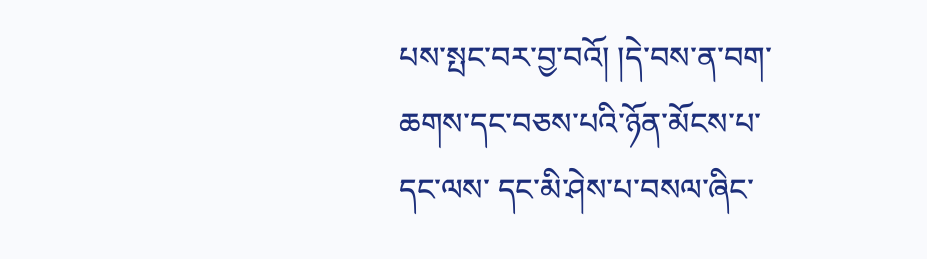པས་སྤང་བར་བྱ་བའོ། །དེ་བས་ན་བག་ཆགས་དང་བཅས་པའི་ཉོན་མོངས་པ་དང་ལས་ དང་མི་ཤེས་པ་བསལ་ཞིང་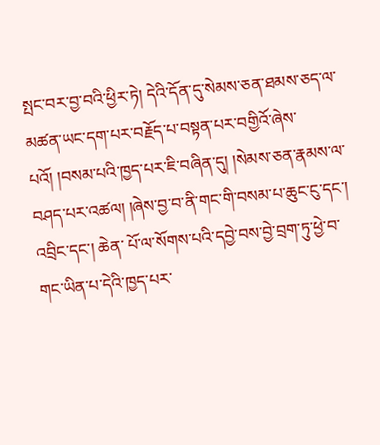སྤང་བར་བྱ་བའི་ཕྱིར་ཏེ། དེའི་དོན་དུ་སེམས་ཅན་ཐམས་ཅད་ལ་མཚན་ཡང་དག་པར་བརྗོད་པ་བསྟན་པར་བགྱིའོ་ཞེས་པའོ། །བསམ་པའི་ཁྱད་པར་ཇི་བཞིན་དུ། །སེམས་ཅན་རྣམས་ལ་བཤད་པར་འཚལ། །ཞེས་བྱ་བ་ནི་གང་གི་བསམ་པ་ཆུང་ངུ་དང་། འབྲིང་དང་། ཆེན་ པོ་ལ་སོགས་པའི་དབྱེ་བས་བྱེ་བྲག་ཏུ་ཕྱེ་བ་གང་ཡིན་པ་དེའི་ཁྱད་པར་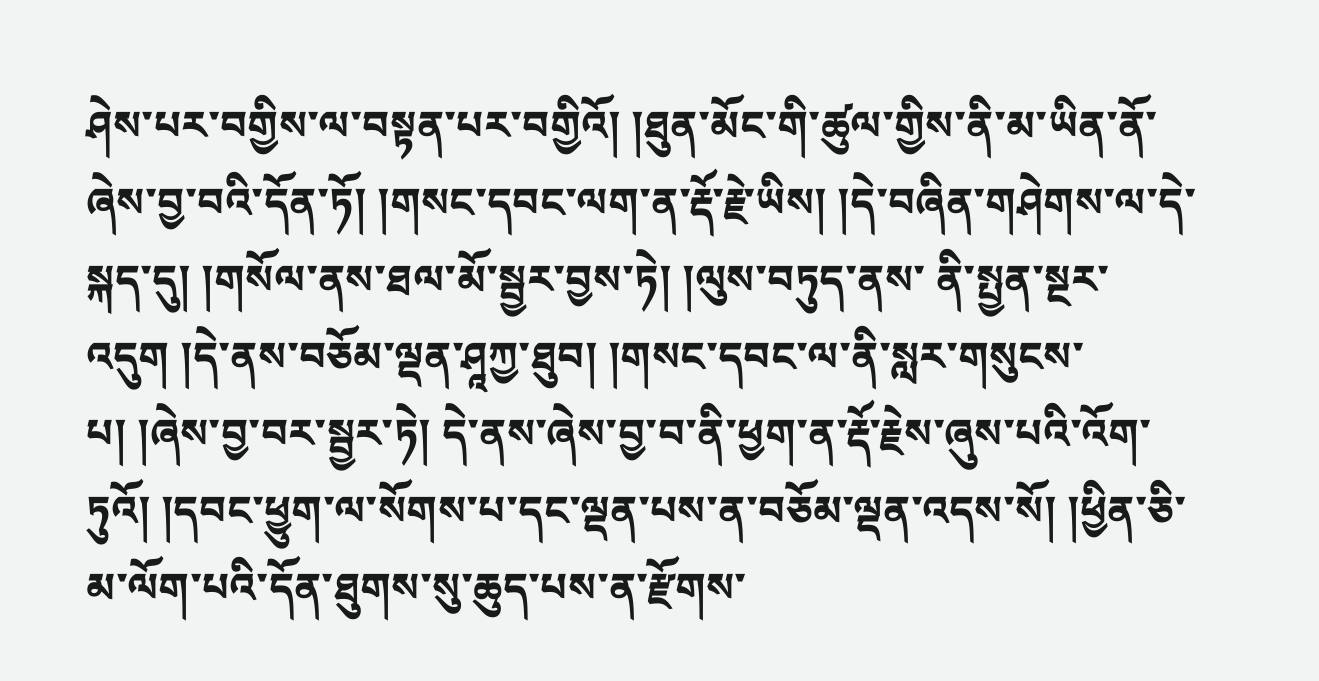ཤེས་པར་བགྱིས་ལ་བསྟན་པར་བགྱིའོ། །ཐུན་མོང་གི་ཚུལ་གྱིས་ནི་མ་ཡིན་ནོ་ཞེས་བྱ་བའི་དོན་ཏོ། །གསང་དབང་ལག་ན་རྡོ་རྗེ་ཡིས། །དེ་བཞིན་གཤེགས་ལ་དེ་སྐད་དུ། །གསོལ་ནས་ཐལ་མོ་སྦྱར་བྱས་ཏེ། །ལུས་བཏུད་ནས་ ནི་སྤྱན་སྔར་འདུག །དེ་ནས་བཅོམ་ལྡན་ཤཱཀྱ་ཐུབ། །གསང་དབང་ལ་ནི་སླར་གསུངས་པ། །ཞེས་བྱ་བར་སྦྱར་ཏེ། དེ་ནས་ཞེས་བྱ་བ་ནི་ཕྱག་ན་རྡོ་རྗེས་ཞུས་པའི་འོག་ཏུའོ། །དབང་ཕྱུག་ལ་སོགས་པ་དང་ལྡན་པས་ན་བཅོམ་ལྡན་འདས་སོ། །ཕྱིན་ཅི་མ་ལོག་པའི་དོན་ཐུགས་སུ་ཆུད་པས་ན་རྫོགས་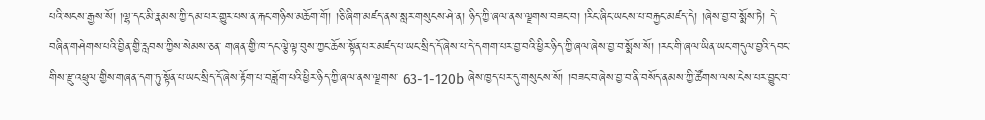པའི་སངས་རྒྱས་སོ། །ལྷ་དང་མི་རྣམས་ཀྱི་དམ་པར་གྱུར་པས་ན་རྐང་གཉིས་མཆོག་གོ། །ཅི་ཞིག་མཛད་ནས་སླར་གསུངས་ཤེ་ན། ཉིད་ཀྱི་ཞལ་ནས་ལྗགས་བཟང་བ། །རིང་ཞིང་ཡངས་པ་བརྐྱང་མཛད་དེ། །ཞེས་བྱ་བ་སྨོས་ཏེ། དེ་བཞིན་གཤེགས་པའི་བྱིན་གྱི་རླབས་ཀྱིས་སེམས་ཅན་ གཞན་གྱི་ཁ་དང་ལྕེ་ལྟ་བུས་ཀྱང་ཆོས་སྟོན་པར་མཛད་པ་ཡང་སྲིད་དོ་ཞེས་པ་དེ་དགག་པར་བྱ་བའི་ཕྱིར་ཉིད་ཀྱི་ཞལ་ཞེས་བྱ་བ་སྨོས་སོ། །རང་གི་ཞལ་ཡིན་ཡང་གདུལ་བྱའི་དབང་གིས་རྫུ་འཕྲུལ་གྱིས་གཞན་དག་ཏུ་སྟོན་པ་ཡང་སྲིད་དོ་ཞེས་རྟོག་པ་བཟློག་པའི་ཕྱིར་ཉིད་ཀྱི་ཞལ་ནས་ལྗགས་ 63-1-120b ཞེས་ཁྱད་པར་དུ་གསུངས་སོ། །བཟང་བ་ཞེས་བྱ་བ་ནི་བསོད་ནམས་ཀྱི་ཚོགས་ལས་ངེས་པར་བྱུང་བ་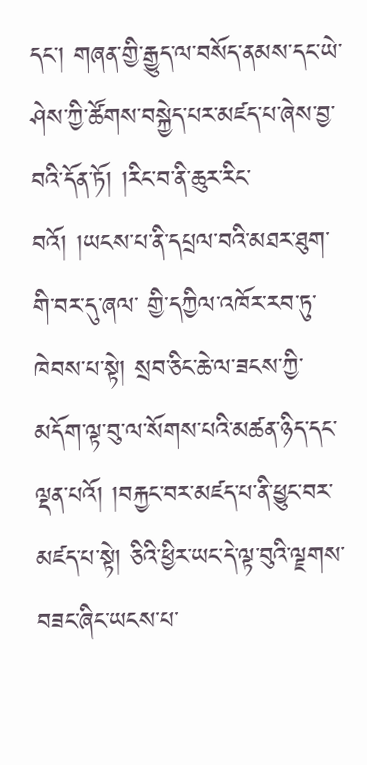དང་། གཞན་གྱི་རྒྱུད་ལ་བསོད་ནམས་དང་ཡེ་ཤེས་ཀྱི་ཚོགས་བསྐྱེད་པར་མཛད་པ་ཞེས་བྱ་བའི་དོན་ཏོ། །རིང་བ་ནི་ཆུར་རིང་བའོ། །ཡངས་པ་ནི་དཔྲལ་བའི་མཐར་ཐུག་གི་བར་དུ་ཞལ་ གྱི་དཀྱིལ་འཁོར་རབ་ཏུ་ཁེབས་པ་སྟེ། སྲབ་ཅིང་ཆེ་ལ་ཟངས་ཀྱི་མདོག་ལྟ་བུ་ལ་སོགས་པའི་མཚན་ཉིད་དང་ལྡན་པའོ། །བརྐྱང་བར་མཛད་པ་ནི་ཕྱུང་བར་མཛད་པ་སྟེ། ཅིའི་ཕྱིར་ཡང་དེ་ལྟ་བུའི་ལྗགས་བཟང་ཞིང་ཡངས་པ་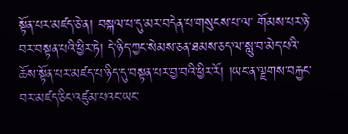སྟོན་པར་མཛད་ཅེ་ན། བསྐལ་པ་དུ་མར་བདེན་པ་གསུངས་པ་ལ་ གོམས་པར་ཉེ་བར་བསྟན་པའི་ཕྱིར་ཏེ། དེ་ཉིད་ཀྱང་སེམས་ཅན་ཐམས་ཅད་ལ་སླུ་བ་མེད་པའི་ཆོས་སྟོན་པར་མཛད་པ་ཉིད་དུ་བསྟན་པར་བྱ་བའི་ཕྱིར་རོ། །ཡང་ན་ལྗགས་བརྐྱང་བར་མཛད་ཅིང་འཛུམ་པའང་ཡང་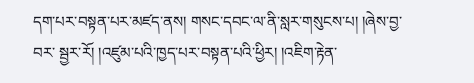དག་པར་བསྟན་པར་མཛད་ནས། གསང་དབང་ལ་ནི་སླར་གསུངས་པ། །ཞེས་བྱ་བར་ སྦྱར་རོ། །འཛུམ་པའི་ཁྱད་པར་བསྟན་པའི་ཕྱིར། །འཇིག་རྟེན་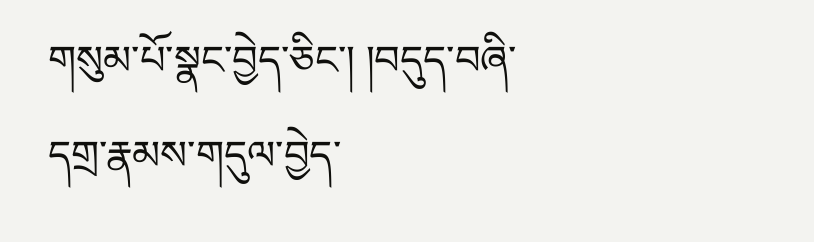གསུམ་པོ་སྣང་བྱེད་ཅིང་། །བདུད་བཞི་དགྲ་རྣམས་གདུལ་བྱེད་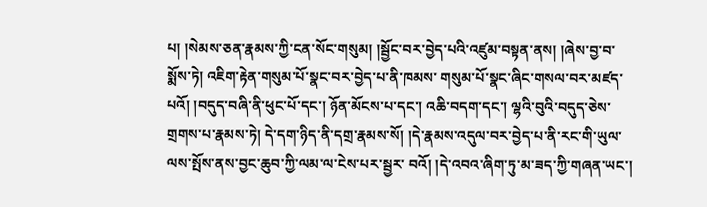པ། །སེམས་ཅན་རྣམས་ཀྱི་ངན་སོང་གསུམ། །སྦྱོང་བར་བྱེད་པའི་འཛུམ་བསྟན་ནས། །ཞེས་བྱ་བ་སྨོས་ཏེ། འཇིག་རྟེན་གསུམ་པོ་སྣང་བར་བྱེད་པ་ནི་ཁམས་ གསུམ་པོ་སྣང་ཞིང་གསལ་བར་མཛད་པའོ། །བདུད་བཞི་ནི་ཕུང་པོ་དང་། ཉོན་མོངས་པ་དང་། འཆི་བདག་དང་། ལྷའི་བུའི་བདུད་ཅེས་གྲགས་པ་རྣམས་ཏེ། དེ་དག་ཉིད་ནི་དགྲ་རྣམས་སོ། །དེ་རྣམས་འདུལ་བར་བྱེད་པ་ནི་རང་གི་ཡུལ་ལས་སྤོས་ནས་བྱང་ཆུབ་ཀྱི་ལམ་ལ་ངེས་པར་སྦྱར་ བའོ། །དེ་འབའ་ཞིག་ཏུ་མ་ཟད་ཀྱི་གཞན་ཡང་།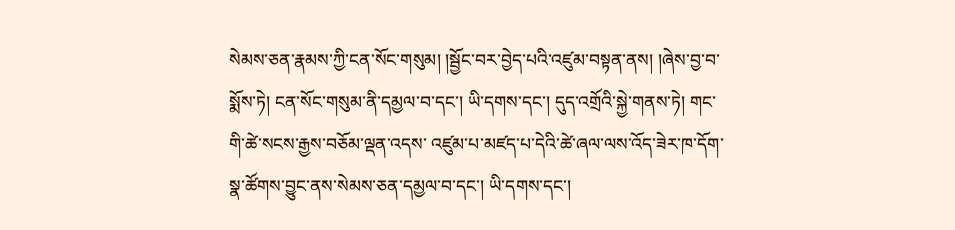སེམས་ཅན་རྣམས་ཀྱི་ངན་སོང་གསུམ། །སྦྱོང་བར་བྱེད་པའི་འཛུམ་བསྟན་ནས། །ཞེས་བྱ་བ་སྨོས་ཏེ། ངན་སོང་གསུམ་ནི་དམྱལ་བ་དང་། ཡི་དགས་དང་། དུད་འགྲོའི་སྐྱེ་གནས་ཏེ། གང་གི་ཚེ་སངས་རྒྱས་བཅོམ་ལྡན་འདས་ འཛུམ་པ་མཛད་པ་དེའི་ཚེ་ཞལ་ལས་འོད་ཟེར་ཁ་དོག་སྣ་ཚོགས་བྱུང་ནས་སེམས་ཅན་དམྱལ་བ་དང་། ཡི་དགས་དང་།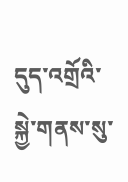དུད་འགྲོའི་སྐྱེ་གནས་སུ་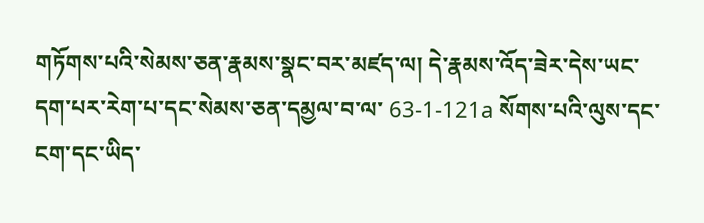གཏོགས་པའི་སེམས་ཅན་རྣམས་སྣང་བར་མཛད་ལ། དེ་རྣམས་འོད་ཟེར་དེས་ཡང་དག་པར་རེག་པ་དང་སེམས་ཅན་དམྱལ་བ་ལ་ 63-1-121a སོགས་པའི་ལུས་དང་ངག་དང་ཡིད་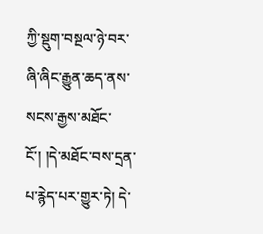ཀྱི་སྡུག་བསྔལ་ཉེ་བར་ཞི་ཞིང་རྒྱུན་ཆད་ནས་སངས་རྒྱས་མཐོང་ངོ་། །དེ་མཐོང་བས་དྲན་པ་རྙེད་པར་གྱུར་ཏེ། དེ་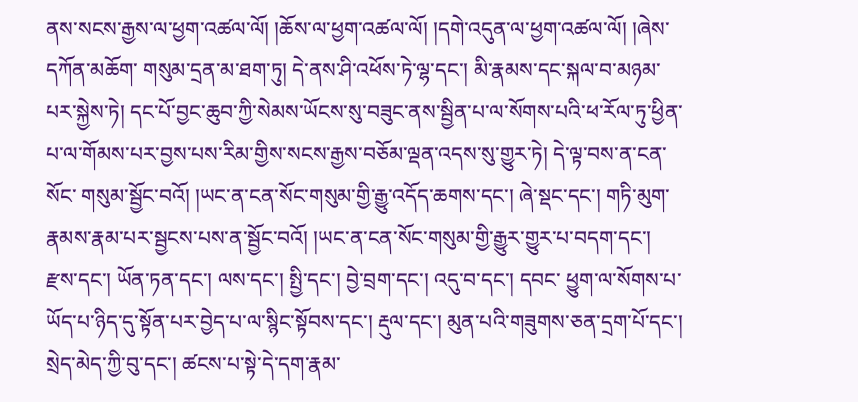ནས་སངས་རྒྱས་ལ་ཕྱག་འཚལ་ལོ། །ཆོས་ལ་ཕྱག་འཚལ་ལོ། །དགེ་འདུན་ལ་ཕྱག་འཚལ་ལོ། །ཞེས་དཀོན་མཆོག་ གསུམ་དྲན་མ་ཐག་ཏུ། དེ་ནས་ཤི་འཕོས་ཏེ་ལྷ་དང་། མི་རྣམས་དང་སྐལ་བ་མཉམ་པར་སྐྱེས་ཏེ། དང་པོ་བྱང་ཆུབ་ཀྱི་སེམས་ཡོངས་སུ་བཟུང་ནས་སྦྱིན་པ་ལ་སོགས་པའི་ཕ་རོལ་ཏུ་ཕྱིན་པ་ལ་གོམས་པར་བྱས་པས་རིམ་གྱིས་སངས་རྒྱས་བཅོམ་ལྡན་འདས་སུ་གྱུར་ཏེ། དེ་ལྟ་བས་ན་ངན་སོང་ གསུམ་སྦྱོང་བའོ། །ཡང་ན་ངན་སོང་གསུམ་གྱི་རྒྱུ་འདོད་ཆགས་དང་། ཞེ་སྡང་དང་། གཏི་མུག་རྣམས་རྣམ་པར་སྦྱངས་པས་ན་སྦྱོང་བའོ། །ཡང་ན་ངན་སོང་གསུམ་གྱི་རྒྱུར་གྱུར་པ་བདག་དང་། རྫས་དང་། ཡོན་ཏན་དང་། ལས་དང་། སྤྱི་དང་། བྱེ་བྲག་དང་། འདུ་བ་དང་། དབང་ ཕྱུག་ལ་སོགས་པ་ཡོད་པ་ཉིད་དུ་སྟོན་པར་བྱེད་པ་ལ་སྙིང་སྟོབས་དང་། རྡུལ་དང་། མུན་པའི་གཟུགས་ཅན་དྲག་པོ་དང་། སྲེད་མེད་ཀྱི་བུ་དང་། ཚངས་པ་སྟེ་དེ་དག་རྣམ་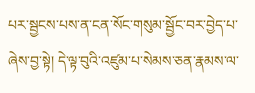པར་སྦྱངས་པས་ན་ངན་སོང་གསུམ་སྦྱོང་བར་བྱེད་པ་ཞེས་བྱ་སྟེ། དེ་ལྟ་བུའི་འཛུམ་པ་སེམས་ཅན་རྣམས་ལ་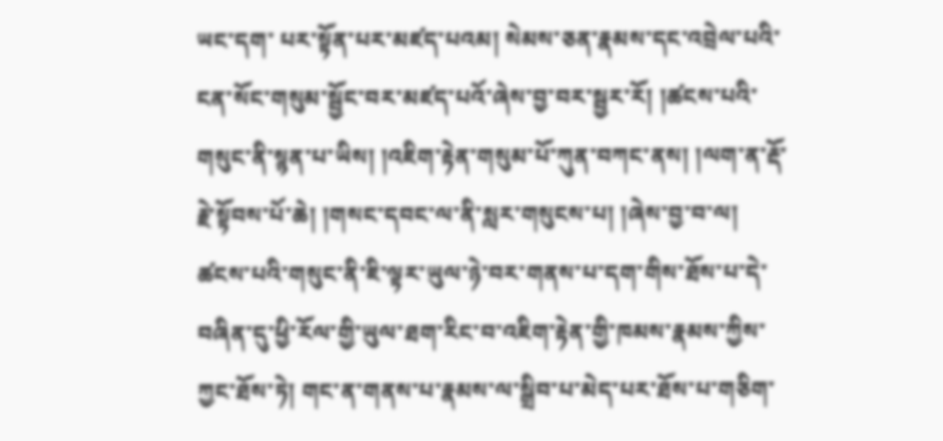ཡང་དག་ པར་སྟོན་པར་མཛད་པའམ། སེམས་ཅན་རྣམས་དང་འབྲེལ་པའི་ངན་སོང་གསུམ་སྦྱོང་བར་མཛད་པའོ་ཞེས་བྱ་བར་སྦྱར་རོ། །ཚངས་པའི་གསུང་ནི་སྙན་པ་ཡིས། །འཇིག་རྟེན་གསུམ་པོ་ཀུན་བཀང་ནས། །ལག་ན་རྡོ་རྗེ་སྟོབས་པོ་ཆེ། །གསང་དབང་ལ་ནི་སླར་གསུངས་པ། །ཞེས་བྱ་བ་ལ། ཚངས་པའི་གསུང་ནི་ཇི་ལྟར་ཡུལ་ཉེ་བར་གནས་པ་དག་གིས་ཐོས་པ་དེ་བཞིན་དུ་ཕྱི་རོལ་གྱི་ཡུལ་ཐག་རིང་བ་འཇིག་རྟེན་གྱི་ཁམས་རྣམས་ཀྱིས་ཀྱང་ཐོས་ཏེ། གང་ན་གནས་པ་རྣམས་ལ་སྒྲིབ་པ་མེད་པར་ཐོས་པ་གཅིག་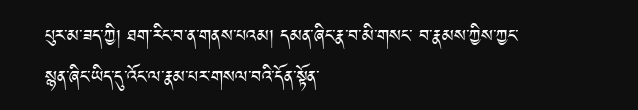པུར་མ་ཟད་ཀྱི། ཐག་རིང་བ་ན་གནས་པའམ། དམན་ཞིང་རྣ་བ་མི་གསང་ བ་རྣམས་ཀྱིས་ཀྱང་སྙན་ཞིང་ཡིད་དུ་འོང་ལ་རྣམ་པར་གསལ་བའི་དོན་སྟོན་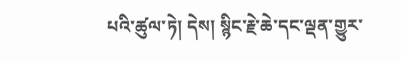པའི་ཚུལ་ཏེ། དེས། སྙིང་རྗེ་ཆེ་དང་ལྡན་གྱུར་